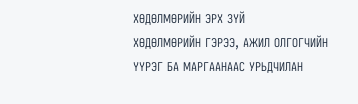ХӨДӨЛМӨРИЙН ЭРХ ЗҮЙ
ХӨДӨЛМӨРИЙН ГЭРЭЭ, АЖИЛ ОЛГОГЧИЙН ҮҮРЭГ БА МАРГААНААС УРЬДЧИЛАН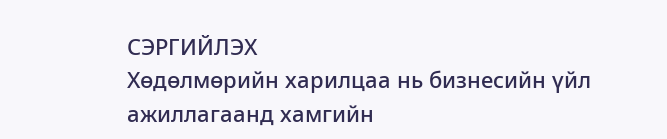СЭРГИЙЛЭХ
Хөдөлмөрийн харилцаа нь бизнесийн үйл ажиллагаанд хамгийн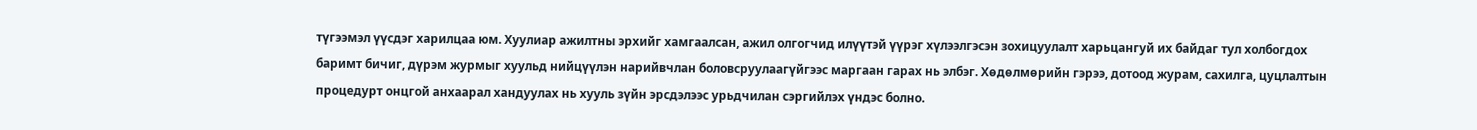түгээмэл үүсдэг харилцаа юм. Хуулиар ажилтны эрхийг хамгаалсан, ажил олгогчид илүүтэй үүрэг хүлээлгэсэн зохицуулалт харьцангуй их байдаг тул холбогдох баримт бичиг, дүрэм журмыг хуульд нийцүүлэн нарийвчлан боловсруулаагүйгээс маргаан гарах нь элбэг. Хөдөлмөрийн гэрээ, дотоод журам, сахилга, цуцлалтын процедурт онцгой анхаарал хандуулах нь хууль зүйн эрсдэлээс урьдчилан сэргийлэх үндэс болно.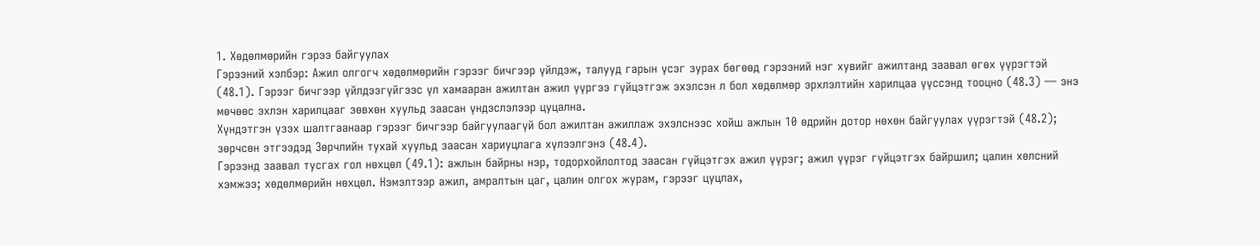1. Хөдөлмөрийн гэрээ байгуулах
Гэрээний хэлбэр: Ажил олгогч хөдөлмөрийн гэрээг бичгээр үйлдэж, талууд гарын үсэг зурах бөгөөд гэрээний нэг хувийг ажилтанд заавал өгөх үүрэгтэй (48.1). Гэрээг бичгээр үйлдээгүйгээс үл хамааран ажилтан ажил үүргээ гүйцэтгэж эхэлсэн л бол хөдөлмөр эрхлэлтийн харилцаа үүссэнд тооцно (48.3) — энэ мөчөөс эхлэн харилцааг зөвхөн хуульд заасан үндэслэлээр цуцална.
Хүндэтгэн үзэх шалтгаанаар гэрээг бичгээр байгуулаагүй бол ажилтан ажиллаж эхэлснээс хойш ажлын 10 өдрийн дотор нөхөн байгуулах үүрэгтэй (48.2); зөрчсөн этгээдэд Зөрчлийн тухай хуульд заасан хариуцлага хүлээлгэнэ (48.4).
Гэрээнд заавал тусгах гол нөхцөл (49.1): ажлын байрны нэр, тодорхойлолтод заасан гүйцэтгэх ажил үүрэг; ажил үүрэг гүйцэтгэх байршил; цалин хөлсний хэмжээ; хөдөлмөрийн нөхцөл. Нэмэлтээр ажил, амралтын цаг, цалин олгох журам, гэрээг цуцлах,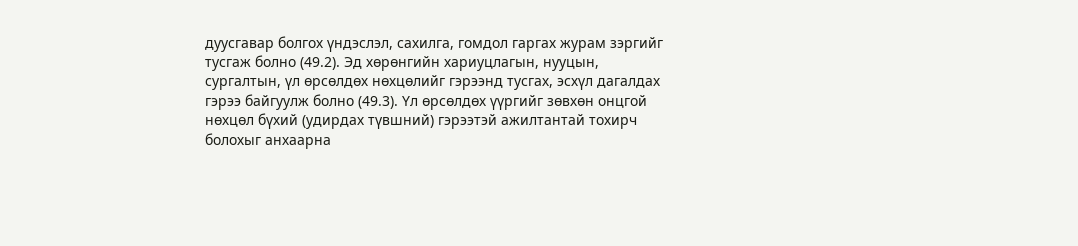дуусгавар болгох үндэслэл, сахилга, гомдол гаргах журам зэргийг тусгаж болно (49.2). Эд хөрөнгийн хариуцлагын, нууцын, сургалтын, үл өрсөлдөх нөхцөлийг гэрээнд тусгах, эсхүл дагалдах гэрээ байгуулж болно (49.3). Үл өрсөлдөх үүргийг зөвхөн онцгой нөхцөл бүхий (удирдах түвшний) гэрээтэй ажилтантай тохирч болохыг анхаарна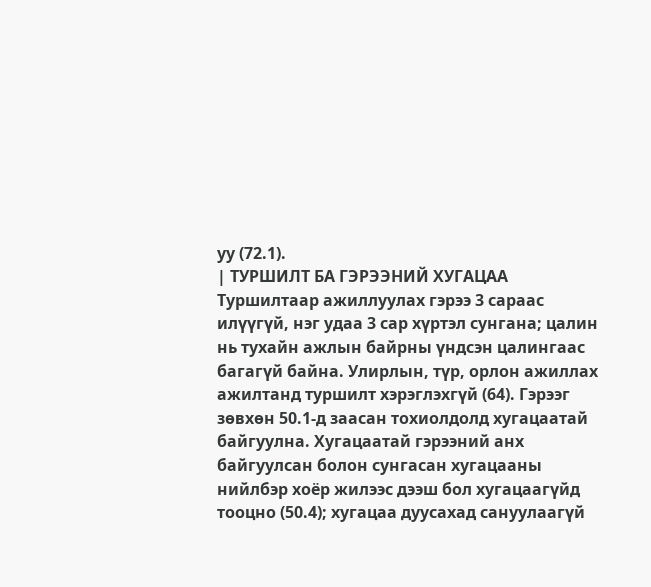уу (72.1).
| ТУРШИЛТ БА ГЭРЭЭНИЙ ХУГАЦАА Туршилтаар ажиллуулах гэрээ 3 сараас илүүгүй, нэг удаа 3 сар хүртэл сунгана; цалин нь тухайн ажлын байрны үндсэн цалингаас багагүй байна. Улирлын, түр, орлон ажиллах ажилтанд туршилт хэрэглэхгүй (64). Гэрээг зөвхөн 50.1-д заасан тохиолдолд хугацаатай байгуулна. Хугацаатай гэрээний анх байгуулсан болон сунгасан хугацааны нийлбэр хоёр жилээс дээш бол хугацаагүйд тооцно (50.4); хугацаа дуусахад сануулаагүй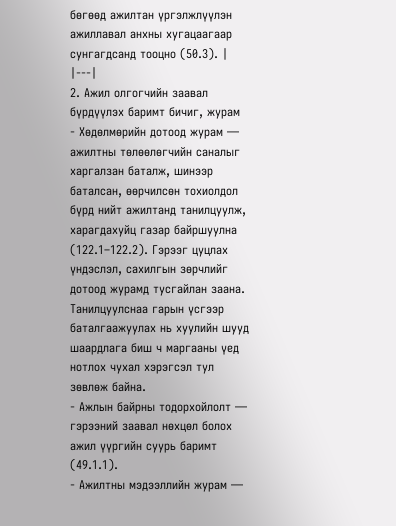бөгөөд ажилтан үргэлжлүүлэн ажиллавал анхны хугацаагаар сунгагдсанд тооцно (50.3). |
|---|
2. Ажил олгогчийн заавал бүрдүүлэх баримт бичиг, журам
- Хөдөлмөрийн дотоод журам — ажилтны төлөөлөгчийн саналыг харгалзан баталж, шинээр баталсан, өөрчилсөн тохиолдол бүрд нийт ажилтанд танилцуулж, харагдахуйц газар байршуулна (122.1–122.2). Гэрээг цуцлах үндэслэл, сахилгын зөрчлийг дотоод журамд тусгайлан заана. Танилцуулснаа гарын үсгээр баталгаажуулах нь хуулийн шууд шаардлага биш ч маргааны үед нотлох чухал хэрэгсэл тул зөвлөж байна.
- Ажлын байрны тодорхойлолт — гэрээний заавал нөхцөл болох ажил үүргийн суурь баримт (49.1.1).
- Ажилтны мэдээллийн журам —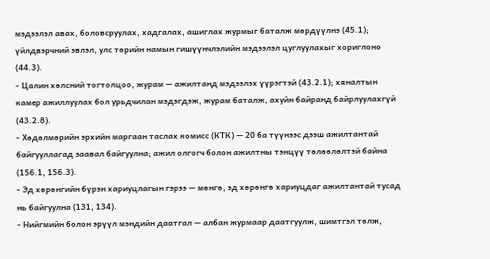мэдээлэл авах, боловсруулах, хадгалах, ашиглах журмыг баталж мөрдүүлнэ (45.1); үйлдвэрчний эвлэл, улс төрийн намын гишүүнчлэлийн мэдээлэл цуглуулахыг хориглоно (44.3).
- Цалин хөлсний тогтолцоо, журам — ажилтанд мэдээлэх үүрэгтэй (43.2.1); хяналтын камер ажиллуулах бол урьдчилан мэдэгдэж, журам баталж, ахуйн байранд байрлуулахгүй (43.2.8).
- Хөдөлмөрийн эрхийн маргаан таслах комисс (КТК) — 20 ба түүнээс дээш ажилтантай байгууллагад заавал байгуулна; ажил олгогч болон ажилтны тэнцүү төлөөлөлтэй байна (156.1, 156.3).
- Эд хөрөнгийн бүрэн хариуцлагын гэрээ — мөнгө, эд хөрөнгө хариуцдаг ажилтантай тусад нь байгуулна (131, 134).
- Нийгмийн болон эрүүл мэндийн даатгал — албан журмаар даатгуулж, шимтгэл төлж,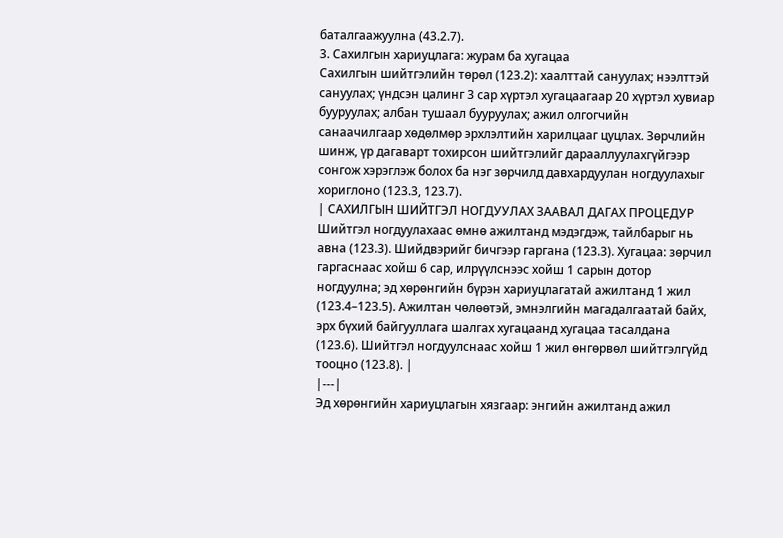баталгаажуулна (43.2.7).
3. Сахилгын хариуцлага: журам ба хугацаа
Сахилгын шийтгэлийн төрөл (123.2): хаалттай сануулах; нээлттэй сануулах; үндсэн цалинг 3 сар хүртэл хугацаагаар 20 хүртэл хувиар бууруулах; албан тушаал бууруулах; ажил олгогчийн санаачилгаар хөдөлмөр эрхлэлтийн харилцааг цуцлах. Зөрчлийн шинж, үр дагаварт тохирсон шийтгэлийг дарааллуулахгүйгээр сонгож хэрэглэж болох ба нэг зөрчилд давхардуулан ногдуулахыг хориглоно (123.3, 123.7).
| САХИЛГЫН ШИЙТГЭЛ НОГДУУЛАХ ЗААВАЛ ДАГАХ ПРОЦЕДУР Шийтгэл ногдуулахаас өмнө ажилтанд мэдэгдэж, тайлбарыг нь авна (123.3). Шийдвэрийг бичгээр гаргана (123.3). Хугацаа: зөрчил гаргаснаас хойш 6 сар, илрүүлснээс хойш 1 сарын дотор ногдуулна; эд хөрөнгийн бүрэн хариуцлагатай ажилтанд 1 жил (123.4–123.5). Ажилтан чөлөөтэй, эмнэлгийн магадалгаатай байх, эрх бүхий байгууллага шалгах хугацаанд хугацаа тасалдана (123.6). Шийтгэл ногдуулснаас хойш 1 жил өнгөрвөл шийтгэлгүйд тооцно (123.8). |
|---|
Эд хөрөнгийн хариуцлагын хязгаар: энгийн ажилтанд ажил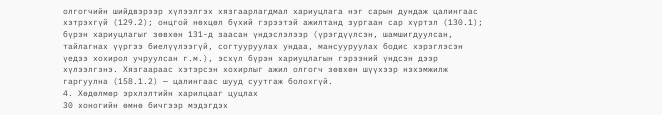олгогчийн шийдвэрээр хүлээлгэх хязгаарлагдмал хариуцлага нэг сарын дундаж цалингаас хэтрэхгүй (129.2); онцгой нөхцөл бүхий гэрээтэй ажилтанд зургаан сар хүртэл (130.1); бүрэн хариуцлагыг зөвхөн 131-д заасан үндэслэлээр (үрэгдүүлсэн, шамшигдуулсан, тайлагнах үүргээ биелүүлээгүй, согтууруулах ундаа, мансууруулах бодис хэрэглэсэн үедээ хохирол учруулсан г.м.), эсхүл бүрэн хариуцлагын гэрээний үндсэн дээр хүлээлгэнэ. Хязгаараас хэтэрсэн хохирлыг ажил олгогч зөвхөн шүүхээр нэхэмжилж гаргуулна (158.1.2) — цалингаас шууд суутгаж болохгүй.
4. Хөдөлмөр эрхлэлтийн харилцааг цуцлах
30 хоногийн өмнө бичгээр мэдэгдэх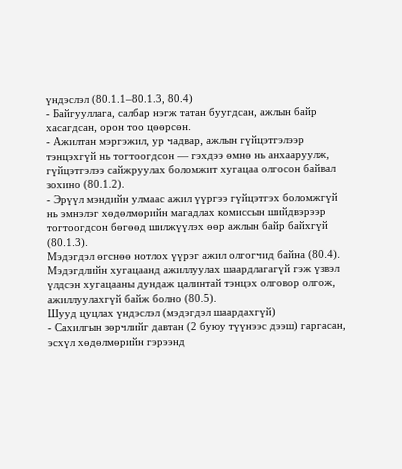үндэслэл (80.1.1–80.1.3, 80.4)
- Байгууллага, салбар нэгж татан буугдсан, ажлын байр хасагдсан, орон тоо цөөрсөн.
- Ажилтан мэргэжил, ур чадвар, ажлын гүйцэтгэлээр тэнцэхгүй нь тогтоогдсон — гэхдээ өмнө нь анхааруулж, гүйцэтгэлээ сайжруулах боломжит хугацаа олгосон байвал зохино (80.1.2).
- Эрүүл мэндийн улмаас ажил үүргээ гүйцэтгэх боломжгүй нь эмнэлэг хөдөлмөрийн магадлах комиссын шийдвэрээр тогтоогдсон бөгөөд шилжүүлэх өөр ажлын байр байхгүй (80.1.3).
Мэдэгдэл өгснөө нотлох үүрэг ажил олгогчид байна (80.4). Мэдэгдлийн хугацаанд ажиллуулах шаардлагагүй гэж үзвэл үлдсэн хугацааны дундаж цалинтай тэнцэх олговор олгож, ажиллуулахгүй байж болно (80.5).
Шууд цуцлах үндэслэл (мэдэгдэл шаардахгүй)
- Сахилгын зөрчлийг давтан (2 буюу түүнээс дээш) гаргасан, эсхүл хөдөлмөрийн гэрээнд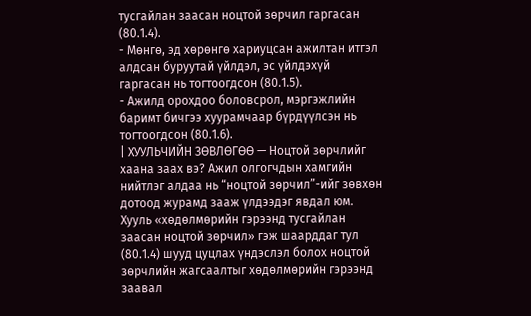тусгайлан заасан ноцтой зөрчил гаргасан (80.1.4).
- Мөнгө, эд хөрөнгө хариуцсан ажилтан итгэл алдсан буруутай үйлдэл, эс үйлдэхүй гаргасан нь тогтоогдсон (80.1.5).
- Ажилд орохдоо боловсрол, мэргэжлийн баримт бичгээ хуурамчаар бүрдүүлсэн нь тогтоогдсон (80.1.6).
| ХУУЛЬЧИЙН ЗӨВЛӨГӨӨ — Ноцтой зөрчлийг хаана заах вэ? Ажил олгогчдын хамгийн нийтлэг алдаа нь “ноцтой зөрчил”-ийг зөвхөн дотоод журамд зааж үлдээдэг явдал юм. Хууль «хөдөлмөрийн гэрээнд тусгайлан заасан ноцтой зөрчил» гэж шаарддаг тул (80.1.4) шууд цуцлах үндэслэл болох ноцтой зөрчлийн жагсаалтыг хөдөлмөрийн гэрээнд заавал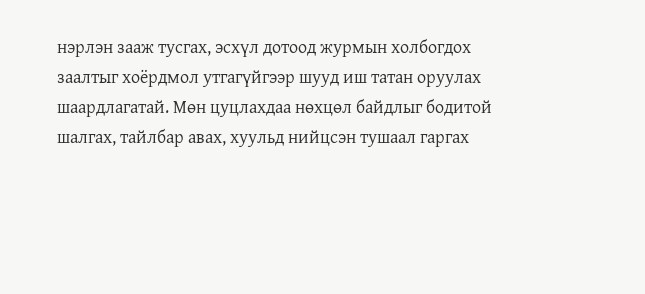нэрлэн зааж тусгах, эсхүл дотоод журмын холбогдох заалтыг хоёрдмол утгагүйгээр шууд иш татан оруулах шаардлагатай. Мөн цуцлахдаа нөхцөл байдлыг бодитой шалгах, тайлбар авах, хуульд нийцсэн тушаал гаргах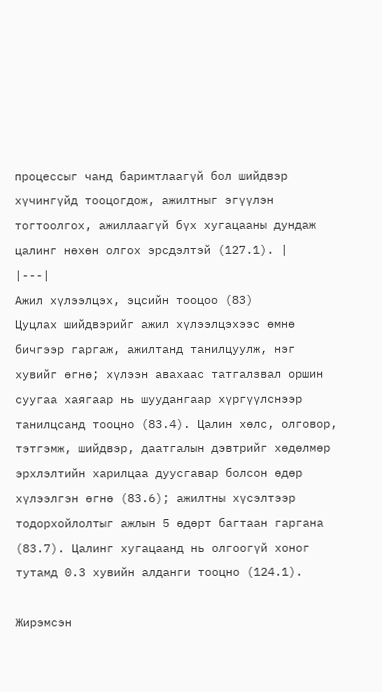процессыг чанд баримтлаагүй бол шийдвэр хүчингүйд тооцогдож, ажилтныг эгүүлэн тогтоолгох, ажиллаагүй бүх хугацааны дундаж цалинг нөхөн олгох эрсдэлтэй (127.1). |
|---|
Ажил хүлээлцэх, эцсийн тооцоо (83)
Цуцлах шийдвэрийг ажил хүлээлцэхээс өмнө бичгээр гаргаж, ажилтанд танилцуулж, нэг хувийг өгнө; хүлээн авахаас татгалзвал оршин суугаа хаягаар нь шуудангаар хүргүүлснээр танилцсанд тооцно (83.4). Цалин хөлс, олговор, тэтгэмж, шийдвэр, даатгалын дэвтрийг хөдөлмөр эрхлэлтийн харилцаа дуусгавар болсон өдөр хүлээлгэн өгнө (83.6); ажилтны хүсэлтээр тодорхойлолтыг ажлын 5 өдөрт багтаан гаргана (83.7). Цалинг хугацаанд нь олгоогүй хоног тутамд 0.3 хувийн алданги тооцно (124.1).

Жирэмсэн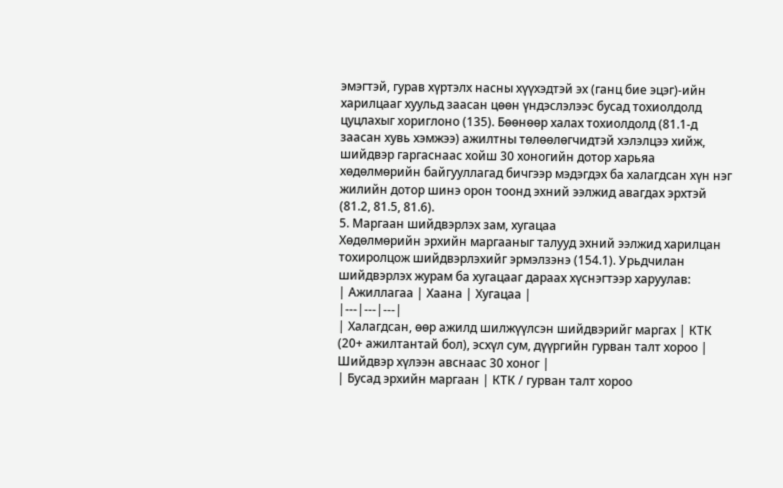эмэгтэй, гурав хүртэлх насны хүүхэдтэй эх (ганц бие эцэг)-ийн харилцааг хуульд заасан цөөн үндэслэлээс бусад тохиолдолд цуцлахыг хориглоно (135). Бөөнөөр халах тохиолдолд (81.1-д заасан хувь хэмжээ) ажилтны төлөөлөгчидтэй хэлэлцээ хийж, шийдвэр гаргаснаас хойш 30 хоногийн дотор харьяа хөдөлмөрийн байгууллагад бичгээр мэдэгдэх ба халагдсан хүн нэг жилийн дотор шинэ орон тоонд эхний ээлжид авагдах эрхтэй (81.2, 81.5, 81.6).
5. Маргаан шийдвэрлэх зам, хугацаа
Хөдөлмөрийн эрхийн маргааныг талууд эхний ээлжид харилцан тохиролцож шийдвэрлэхийг эрмэлзэнэ (154.1). Урьдчилан шийдвэрлэх журам ба хугацааг дараах хүснэгтээр харуулав:
| Ажиллагаа | Хаана | Хугацаа |
|---|---|---|
| Халагдсан, өөр ажилд шилжүүлсэн шийдвэрийг маргах | КТК (20+ ажилтантай бол), эсхүл сум, дүүргийн гурван талт хороо | Шийдвэр хүлээн авснаас 30 хоног |
| Бусад эрхийн маргаан | КТК / гурван талт хороо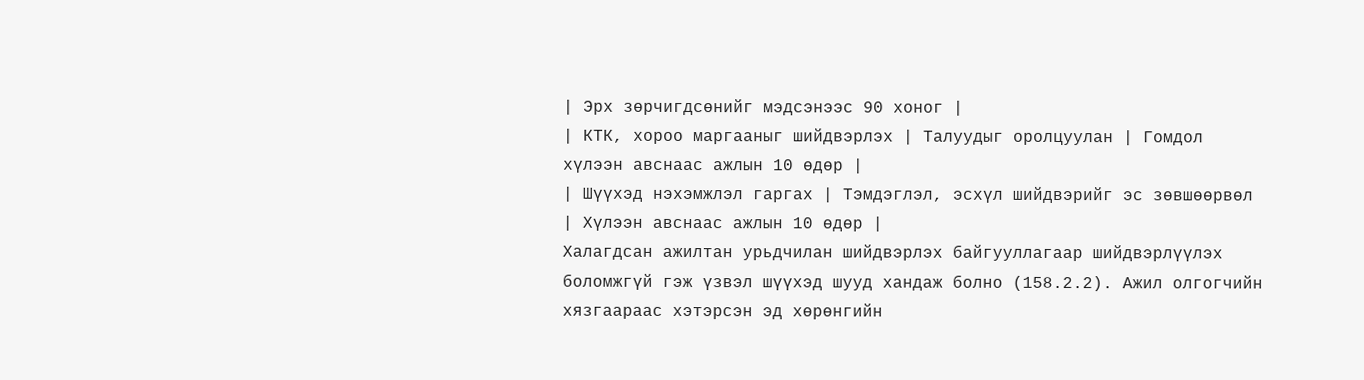| Эрх зөрчигдсөнийг мэдсэнээс 90 хоног |
| КТК, хороо маргааныг шийдвэрлэх | Талуудыг оролцуулан | Гомдол хүлээн авснаас ажлын 10 өдөр |
| Шүүхэд нэхэмжлэл гаргах | Тэмдэглэл, эсхүл шийдвэрийг эс зөвшөөрвөл | Хүлээн авснаас ажлын 10 өдөр |
Халагдсан ажилтан урьдчилан шийдвэрлэх байгууллагаар шийдвэрлүүлэх боломжгүй гэж үзвэл шүүхэд шууд хандаж болно (158.2.2). Ажил олгогчийн хязгаараас хэтэрсэн эд хөрөнгийн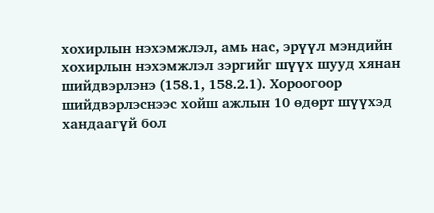хохирлын нэхэмжлэл, амь нас, эрүүл мэндийн хохирлын нэхэмжлэл зэргийг шүүх шууд хянан шийдвэрлэнэ (158.1, 158.2.1). Хороогоор шийдвэрлэснээс хойш ажлын 10 өдөрт шүүхэд хандаагүй бол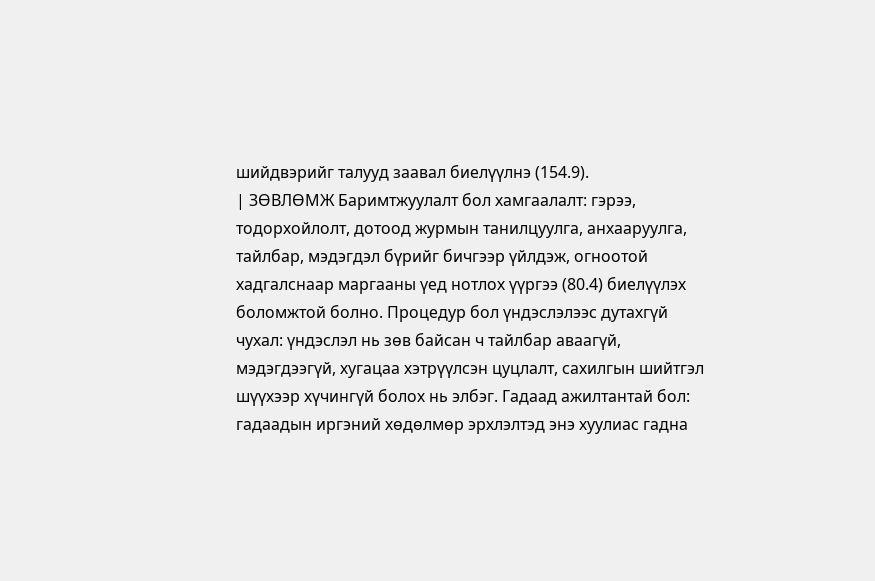шийдвэрийг талууд заавал биелүүлнэ (154.9).
| ЗӨВЛӨМЖ Баримтжуулалт бол хамгаалалт: гэрээ, тодорхойлолт, дотоод журмын танилцуулга, анхааруулга, тайлбар, мэдэгдэл бүрийг бичгээр үйлдэж, огноотой хадгалснаар маргааны үед нотлох үүргээ (80.4) биелүүлэх боломжтой болно. Процедур бол үндэслэлээс дутахгүй чухал: үндэслэл нь зөв байсан ч тайлбар аваагүй, мэдэгдээгүй, хугацаа хэтрүүлсэн цуцлалт, сахилгын шийтгэл шүүхээр хүчингүй болох нь элбэг. Гадаад ажилтантай бол: гадаадын иргэний хөдөлмөр эрхлэлтэд энэ хуулиас гадна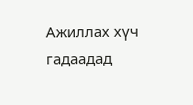Ажиллах хүч гадаадад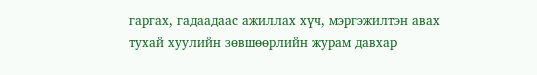гаргах, гадаадаас ажиллах хүч, мэргэжилтэн авах тухай хуулийн зөвшөөрлийн журам давхар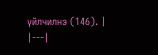үйлчилнэ (146). |
|---|